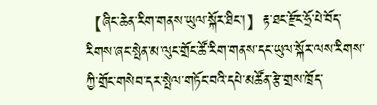【ཞིང་ཆེན་རིག་གནས་ཡུལ་སྐོར་ཐིང་།】རྟ་ཐང་རྫོང་ཧྲོ་པེ་བོད་རིགས་ཞང་སྤེན་མ་ལུང་གྲོང་ཚོ་རིག་གནས་དང་ཡུལ་སྐོར་ལས་རིགས་ཀྱི་གྲོང་གསེབ་དར་སྤེལ་གཏོང་བའི་དཔེ་མཚོན་རྩེ་གྲས་ཁྲོད་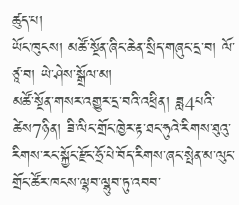ཚུད་པ།
ཡོང་ཁུངས། མཚོ་སྔོན་ཞིང་ཆེན་སྲིད་གཞུང་དྲ་བ། ལོ་ཙཱ་བ། ཡེ་ཤེས་སྒྲོལ་མ།
མཚོ་སྔོན་གསར་འགྱུར་དྲ་བའི་འཕྲིན། ཟླ4པའི་ཚེས7ཉིན། ཟི་ལིང་གྲོང་ཁྱེར་རྟ་ཐང་ཧུའེ་རིགས་ཐུའུ་རིགས་རང་སྐྱོང་རྫོང་ཧྲོ་པེ་བོད་རིགས་ཞང་སྤེན་མ་ལུང་གྲོང་ཚོར་ཁངས་ལྷབ་ལྷུབ་ཏུ་འབབ་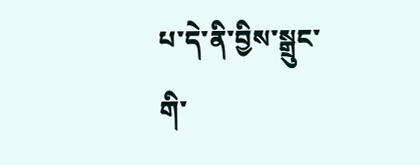པ་དེ་ནི་བྱིས་སྒྲུང་གི་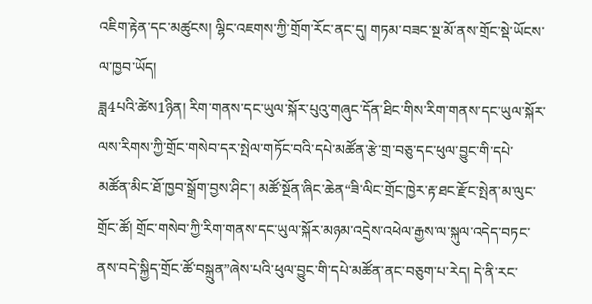འཇིག་རྟེན་དང་མཚུངས། ལྷིང་འཇགས་ཀྱི་གྲོག་རོང་ནང་དུ། གཏམ་བཟང་སྔ་མོ་ནས་གྲོང་སྡེ་ཡོངས་ལ་ཁྱབ་ཡོད།
ཟླ4པའི་ཚེས1ཉིན། རིག་གནས་དང་ཡུལ་སྐོར་པུའུ་གཞུང་དོན་ཐིང་གིས་རིག་གནས་དང་ཡུལ་སྐོར་ལས་རིགས་ཀྱི་གྲོང་གསེབ་དར་སྤེལ་གཏོང་བའི་དཔེ་མཚོན་རྩེ་གྲ་བཅུ་དང་ཕུལ་བྱུང་གི་དཔེ་མཚོན་མིང་ཐོ་ཁྱབ་སྒྲོག་བྱས་ཤིང་། མཚོ་སྔོན་ཞིང་ཆེན“ཟི་ལིང་གྲོང་ཁྱེར་རྟ་ཐང་རྫོང་སྤེན་མ་ལུང་གྲོང་ཚོ། གྲོང་གསེབ་ཀྱི་རིག་གནས་དང་ཡུལ་སྐོར་མཉམ་འདྲེས་འཕེལ་རྒྱས་ལ་སྐུལ་འདེད་བཏང་ནས་བདེ་སྐྱིད་གྲོང་ཚོ་བསྐྲུན”ཞེས་པའི་ཕུལ་བྱུང་གི་དཔེ་མཚོན་ནང་བཅུག་པ་རེད། དེ་ནི་རང་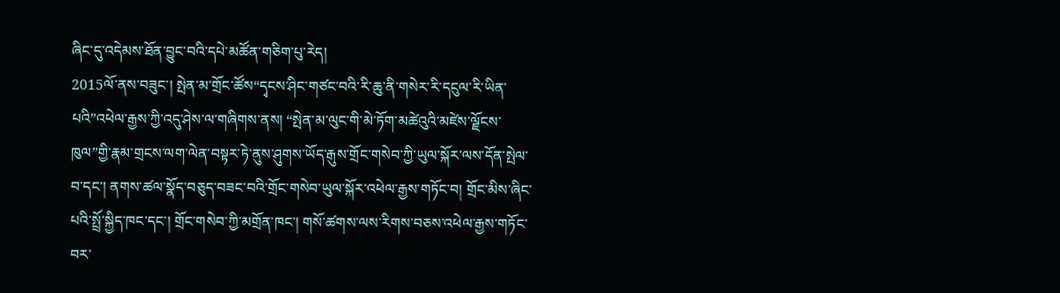ཞིང་དུ་འདེམས་ཐོན་བྱུང་བའི་དཔེ་མཚོན་གཅིག་པུ་རེད།
2015ལོ་ནས་བཟུང་། སྤེན་མ་གྲོང་ཚོས“དྭངས་ཤིང་གཙང་བའི་རི་ཆུ་ནི་གསེར་རི་དངུལ་རི་ཡིན་པའི”འཕེལ་རྒྱས་ཀྱི་འདུ་ཤེས་ལ་གཞིགས་ནས། “སྤེན་མ་ལུང་གི་མེ་ཏོག་མཚེའུའི་མཛེས་ལྗོངས་ཁུལ”གྱི་རྣམ་གྲངས་ལག་ལེན་བསྟར་ཏེ་ནུས་ཤུགས་ཡོད་རྒུས་གྲོང་གསེབ་ཀྱི་ཡུལ་སྐོར་ལས་དོན་སྤེལ་བ་དང་། ནགས་ཚལ་སྣོད་བཅུད་བཟང་བའི་གྲོང་གསེབ་ཡུལ་སྐོར་འཕེལ་རྒྱས་གཏོང་བ། གྲོང་མིས་ཞིང་པའི་སྤྲོ་སྐྱིད་ཁང་དང་། གྲོང་གསེབ་ཀྱི་མགྲོན་ཁང་། གསོ་ཚགས་ལས་རིགས་བཅས་འཕེལ་རྒྱས་གཏོང་བར་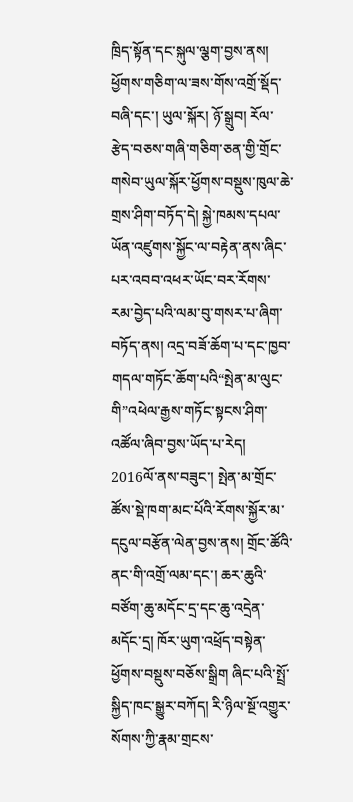ཁྲིད་སྟོན་དང་སྐུལ་ལྕག་བྱས་ནས། ཕྱོགས་གཅིག་ལ་ཟས་གོས་འགྲོ་སྡོད་བཞི་དང་། ཡུལ་སྐོར། ཉོ་སྒྲུབ། རོལ་རྩེད་བཅས་གཞི་གཅིག་ཅན་གྱི་གྲོང་གསེབ་ཡུལ་སྐོར་ཕྱོགས་བསྡུས་ཁུལ་ཆེ་གྲས་ཤིག་བཏོད་དེ། སྐྱེ་ཁམས་དཔལ་ཡོན་འཛུགས་སྐྱོང་ལ་བརྟེན་ནས་ཞིང་པར་འབབ་འཕར་ཡོང་བར་རོགས་རམ་བྱེད་པའི་ལམ་བུ་གསར་པ་ཞིག་བཏོད་ནས། འདྲ་བཟོ་ཆོག་པ་དང་ཁྱབ་གདལ་གཏོང་ཆོག་པའི“སྤེན་མ་ལུང་གི”འཕེལ་རྒྱས་གཏོང་སྟངས་ཤིག་འཚོལ་ཞིབ་བྱས་ཡོད་པ་རེད། 2016ལོ་ནས་བཟུང་། སྤེན་མ་གྲོང་ཚོས་སྡེ་ཁག་མང་པོའི་རོགས་སྐྱོར་མ་དངུལ་བརྩོན་ལེན་བྱས་ནས། གྲོང་ཚོའི་ནང་གི་འགྲོ་ལམ་དང་། ཆར་ཆུའི་བཙོག་ཆུ་མདོང་དྲ་དང་ཆུ་འདྲེན་མདོང་དྲ། ཁོར་ཡུག་འཕྲོད་བསྟེན་ཕྱོགས་བསྡུས་བཅོས་སྒྲིག ཞིང་པའི་སྤྲོ་སྐྱིད་ཁང་སྒྱུར་བཀོད། རི་ཉིལ་སྔོ་འགྱུར་སོགས་ཀྱི་རྣམ་གྲངས་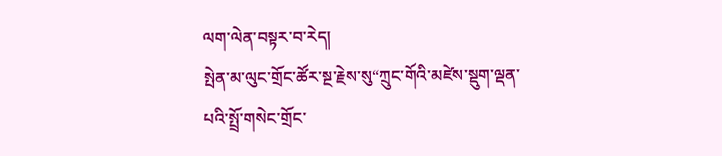ལག་ལེན་བསྟར་བ་རེད།
སྤེན་མ་ལུང་གྲོང་ཚོར་སྔ་རྗེས་སུ“ཀྲུང་གོའི་མཛེས་སྡུག་ལྡན་པའི་སྤྲོ་གསེང་གྲོང་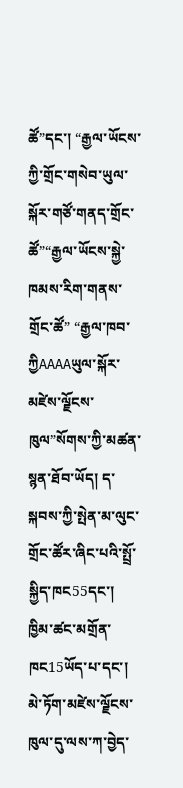ཚོ”དང་། “རྒྱལ་ཡོངས་ཀྱི་གྲོང་གསེབ་ཡུལ་སྐོར་གཙོ་གནད་གྲོང་ཚོ”“རྒྱལ་ཡོངས་སྐྱེ་ཁམས་རིག་གནས་གྲོང་ཚོ” “རྒྱལ་ཁབ་ཀྱིAAAAཡུལ་སྐོར་མཛེས་ལྗོངས་ཁུལ”སོགས་ཀྱི་མཚན་སྙན་ཐོབ་ཡོད། ད་སྐབས་ཀྱི་སྤེན་མ་ལུང་གྲོང་ཚོར་ཞིང་པའི་སྤྲོ་སྐྱིད་ཁང55དང་། ཁྱིམ་ཚང་མགྲོན་ཁང15ཡོད་པ་དང་། མེ་ཏོག་མཛེས་ལྗོངས་ཁུལ་དུ་ལས་ཀ་བྱེད་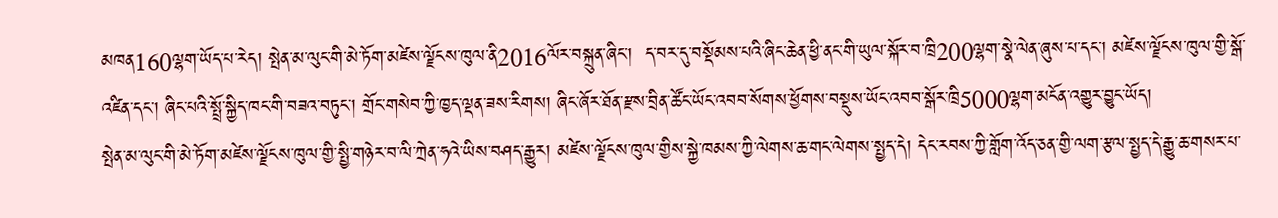མཁན160ལྷག་ཡོད་པ་རེད། སྤེན་མ་ལུང་གི་མེ་ཏོག་མཛེས་ལྗོངས་ཁུལ་ནི2016ལོར་བསྐྲུན་ཞིང་།  ད་བར་དུ་བསྡོམས་པའི་ཞིང་ཆེན་ཕྱི་ནང་གི་ཡུལ་སྐོར་བ་ཁྲི200ལྷག་སྣེ་ལེན་ཞུས་པ་དང་། མཛེས་ལྗོངས་ཁུལ་གྱི་སྒོ་འཛིན་དང་། ཞིང་པའི་སྤྲོ་སྐྱིད་ཁང་གི་བཟའ་བཏུང་། གྲོང་གསེབ་ཀྱི་ཁྱད་ལྡན་ཟས་རིགས། ཞིང་ཞོར་ཐོན་རྫས་བྲིན་ཚོང་ཡོང་འབབ་སོགས་ཕྱོགས་བསྡུས་ཡོང་འབབ་སྒོར་ཁྲི5000ལྷག་མངོན་འགྱུར་བྱུང་ཡོད།
སྤེན་མ་ལུང་གི་མེ་ཏོག་མཛེས་ལྗོངས་ཁུལ་གྱི་སྤྱི་གཉེར་བ་ལི་ཀྲེན་ཧའེ་ཡིས་བཤད་རྒྱུར། མཛེས་ལྗོངས་ཁུལ་གྱིས་སྐྱེ་ཁམས་ཀྱི་ལེགས་ཆ་གང་ལེགས་སྤྱད་དེ། དེང་རབས་ཀྱི་གློག་འོད་ཅན་གྱི་ལག་རྩལ་སྤྱད་དེ་རྒྱུ་ཆ་གསར་པ་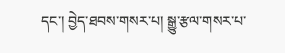དང་། བྱེད་ཐབས་གསར་པ། སྒྱུ་རྩལ་གསར་པ་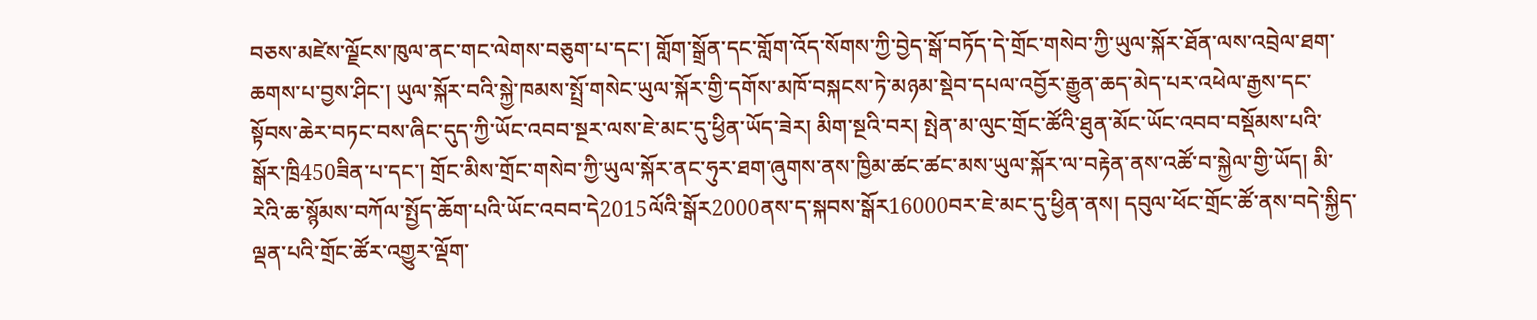བཅས་མཛེས་ལྗོངས་ཁུལ་ནང་གང་ལེགས་བཅུག་པ་དང་། གློག་སྒྲོན་དང་གློག་འོད་སོགས་ཀྱི་བྱེད་སྒོ་བཏོད་དེ་གྲོང་གསེབ་ཀྱི་ཡུལ་སྐོར་ཐོན་ལས་འབྲེལ་ཐག་ཆགས་པ་བྱས་ཤིང་། ཡུལ་སྐོར་བའི་སྐྱེ་ཁམས་སྤྲོ་གསེང་ཡུལ་སྐོར་གྱི་དགོས་མཁོ་བསྐངས་ཏེ་མཉམ་སྡེབ་དཔལ་འབྱོར་རྒྱུན་ཆད་མེད་པར་འཕེལ་རྒྱས་དང་སྟོབས་ཆེར་བཏང་བས་ཞིང་དུད་ཀྱི་ཡོང་འབབ་སྔར་ལས་ཇེ་མང་དུ་ཕྱིན་ཡོད་ཟེར། མིག་སྔའི་བར། སྤེན་མ་ལུང་གྲོང་ཚོའི་ཐུན་མོང་ཡོང་འབབ་བསྡོམས་པའི་སྒོར་ཁྲི450ཟིན་པ་དང་། གྲོང་མིས་གྲོང་གསེབ་ཀྱི་ཡུལ་སྐོར་ནང་ཧུར་ཐག་ཞུགས་ནས་ཁྱིམ་ཚང་ཚང་མས་ཡུལ་སྐོར་ལ་བརྟེན་ནས་འཚོ་བ་སྐྱེལ་གྱི་ཡོད། མི་རེའི་ཆ་སྙོམས་བཀོལ་སྤྱོད་ཆོག་པའི་ཡོང་འབབ་དེ2015ལོའི་སྒོར2000ནས་ད་སྐབས་སྒོར16000བར་ཇེ་མང་དུ་ཕྱིན་ནས། དབུལ་ཕོང་གྲོང་ཚོ་ནས་བདེ་སྐྱིད་ལྡན་པའི་གྲོང་ཚོར་འགྱུར་ལྡོག་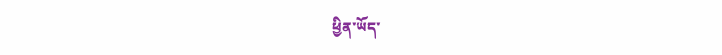ཕྱིན་ཡོད་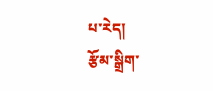པ་རེད།
རྩོམ་སྒྲིག་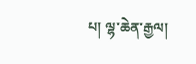པ། ལྷ་ཆེན་རྒྱལ།